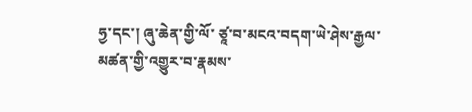ཧྱ་དང་། ཞུ་ཆེན་གྱི་ལོ་ ཙཱ་བ་མངའ་བདག་ཡེ་ཤེས་རྒྱལ་མཚན་གྱི་འགྱུར་བ་རྣམས་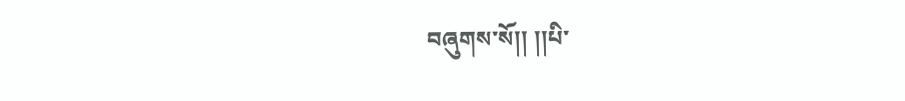བཞུགས་སོ།། །།པི་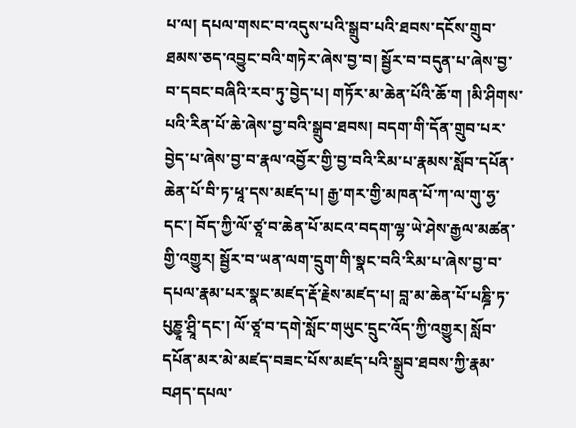པ་ལ། དཔལ་གསང་བ་འདུས་པའི་སྒྲུབ་པའི་ཐབས་དངོས་གྲུབ་ཐམས་ཅད་འབྱུང་བའི་གཏེར་ཞེས་བྱ་བ། སྦྱོར་བ་བདུན་པ་ཞེས་བྱ་བ་དབང་བཞིའི་རབ་ཏུ་བྱེད་པ། གཏོར་མ་ཆེན་པོའི་ཆོ་ག །མི་ཤིགས་ པའི་རིན་པོ་ཆེ་ཞེས་བྱ་བའི་སྒྲུབ་ཐབས། བདག་གི་དོན་གྲུབ་པར་བྱེད་པ་ཞེས་བྱ་བ་རྣལ་འབྱོར་གྱི་བྱ་བའི་རིམ་པ་རྣམས་སློབ་དཔོན་ཆེན་པོ་བི་ཏ་ཕཱ་དས་མཛད་པ། རྒྱ་གར་གྱི་མཁན་པོ་ཀ་ལ་གུ་ཧྱ་དང་། བོད་ཀྱི་ལོ་ཙཱ་བ་ཆེན་པོ་མངའ་བདག་ལྷ་ཡེ་ཤེས་རྒྱལ་མཚན་གྱི་འགྱུར། སྦྱོར་བ་ཡན་ལག་དྲུག་གི་སྣང་བའི་རིམ་པ་ཞེས་བྱ་བ་དཔལ་རྣམ་པར་སྣང་མཛད་རྡོ་རྗེས་མཛད་པ། བླ་མ་ཆེན་པོ་པཎྜི་ཏ་པུཎྱཱ་ཤྲཱི་དང་། ལོ་ཙཱ་བ་དགེ་སློང་གཡུང་དྲུང་འོད་ཀྱི་འགྱུར། སློབ་དཔོན་མར་མེ་མཛད་བཟང་པོས་མཛད་པའི་སྒྲུབ་ཐབས་ཀྱི་རྣམ་བཤད་དཔལ་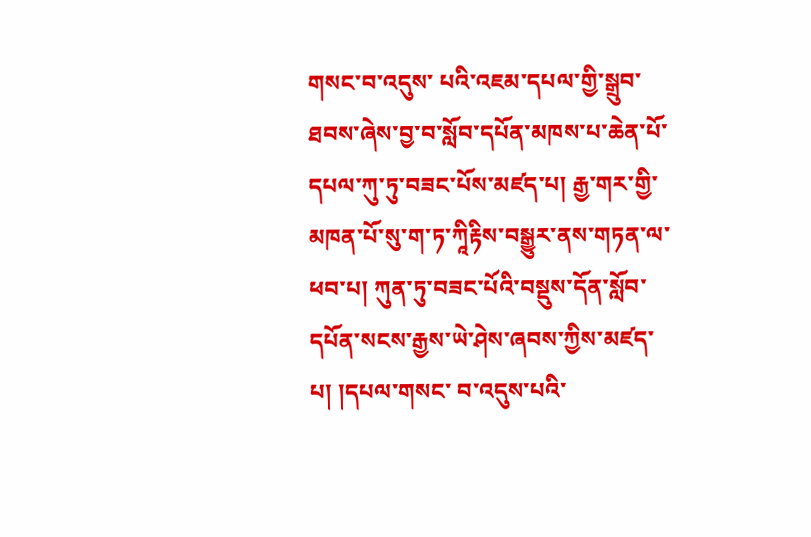གསང་བ་འདུས་ པའི་འཇམ་དཔལ་གྱི་སྒྲུབ་ཐབས་ཞེས་བྱ་བ་སློབ་དཔོན་མཁས་པ་ཆེན་པོ་དཔལ་ཀུ་ཏུ་བཟང་པོས་མཛད་པ། རྒྱ་གར་གྱི་མཁན་པོ་སུ་ག་ཏ་ཀཱིརྟིས་བསྒྱུར་ནས་གཏན་ལ་ཕབ་པ། ཀུན་ཏུ་བཟང་པོའི་བསྡུས་དོན་སློབ་དཔོན་སངས་རྒྱས་ཡེ་ཤེས་ཞབས་ཀྱིས་མཛད་པ། །དཔལ་གསང་ བ་འདུས་པའི་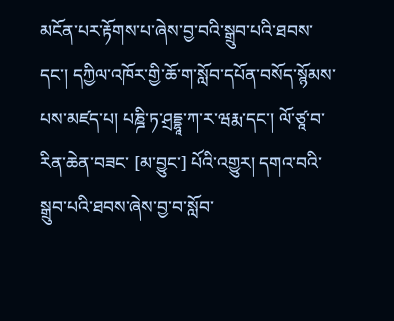མངོན་པར་རྟོགས་པ་ཞེས་བྱ་བའི་སྒྲུབ་པའི་ཐབས་དང་། དཀྱིལ་འཁོར་གྱི་ཆོ་ག་སློབ་དཔོན་བསོད་སྙོམས་པས་མཛད་པ། པཎྜི་ཏ་ཤྲདྡྷཱ་ཀ་ར་ཝརྨ་དང་། ལོ་ཙཱ་བ་རིན་ཆེན་བཟང་ [མ་བྱུང་] པོའི་འགྱུར། དགའ་བའི་སྒྲུབ་པའི་ཐབས་ཞེས་བྱ་བ་སློབ་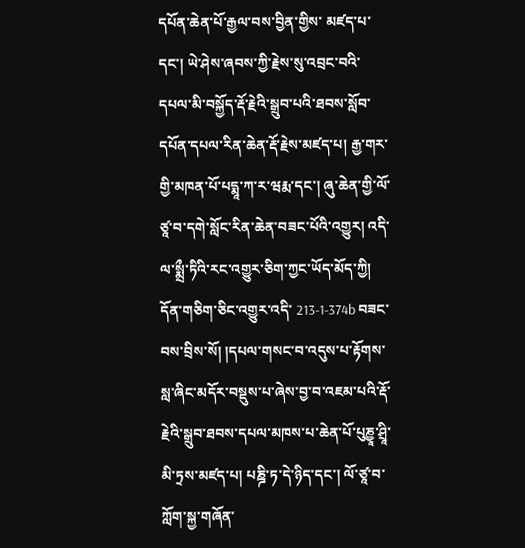དཔོན་ཆེན་པོ་རྒྱལ་བས་བྱིན་གྱིས་ མཛད་པ་དང་། ཡེ་ཤེས་ཞབས་ཀྱི་རྗེས་སུ་འབྲང་བའི་དཔལ་མི་བསྐྱོད་རྡོ་རྗེའི་སྒྲུབ་པའི་ཐབས་སློབ་དཔོན་དཔལ་རིན་ཆེན་རྡོ་རྗེས་མཛད་པ། རྒྱ་གར་གྱི་མཁན་པོ་པདྨཱ་ཀ་ར་ཝརྨ་དང་། ཞུ་ཆེན་གྱི་ལོ་ཙཱ་བ་དགེ་སློང་རིན་ཆེན་བཟང་པོའི་འགྱུར། འདི་ལ་སྨྲྀ་ཏིའི་རང་འགྱུར་ཅིག་ཀྱང་ཡོད་མོད་ཀྱི། དོན་གཅིག་ཅིང་འགྱུར་འདི་ 213-1-374b བཟང་བས་བྲིས་སོ། །དཔལ་གསང་བ་འདུས་པ་རྟོགས་སླ་ཞིང་མདོར་བསྡུས་པ་ཞེས་བྱ་བ་འཇམ་པའི་རྡོ་རྗེའི་སྒྲུབ་ཐབས་དཔལ་མཁས་པ་ཆེན་པོ་པུཎྱཱ་ཤྲཱི་མི་ཏྲས་མཛད་པ། པཎྜི་ཏ་དེ་ཉིད་དང་། ལོ་ཙཱ་བ་ཀློག་སྐྱ་གཞོན་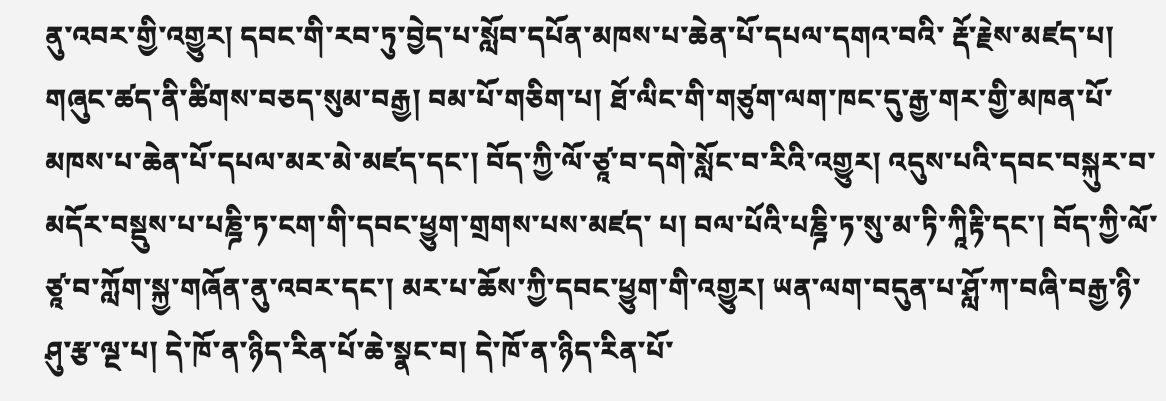ནུ་འབར་གྱི་འགྱུར། དབང་གི་རབ་ཏུ་བྱེད་པ་སློབ་དཔོན་མཁས་པ་ཆེན་པོ་དཔལ་དགའ་བའི་ རྡོ་རྗེས་མཛད་པ། གཞུང་ཚད་ནི་ཚིགས་བཅད་སུམ་བརྒྱ། བམ་པོ་གཅིག་པ། ཐོ་ལིང་གི་གཙུག་ལག་ཁང་དུ་རྒྱ་གར་གྱི་མཁན་པོ་མཁས་པ་ཆེན་པོ་དཔལ་མར་མེ་མཛད་དང་། བོད་ཀྱི་ལོ་ཙཱ་བ་དགེ་སློང་བ་རིའི་འགྱུར། འདུས་པའི་དབང་བསྐུར་བ་མདོར་བསྡུས་པ་པཎྜི་ཏ་ངག་གི་དབང་ཕྱུག་གྲགས་པས་མཛད་ པ། བལ་པོའི་པཎྜི་ཏ་སུ་མ་ཏི་ཀཱིརྟི་དང་། བོད་ཀྱི་ལོ་ཙཱ་བ་ཀློག་སྐྱ་གཞོན་ནུ་འབར་དང་། མར་པ་ཆོས་ཀྱི་དབང་ཕྱུག་གི་འགྱུར། ཡན་ལག་བདུན་པ་ཤློ་ཀ་བཞི་བརྒྱ་ཉི་ཤུ་རྩ་ལྔ་པ། དེ་ཁོ་ན་ཉིད་རིན་པོ་ཆེ་སྣང་བ། དེ་ཁོ་ན་ཉིད་རིན་པོ་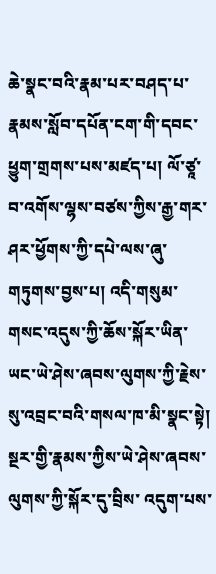ཆེ་སྣང་བའི་རྣམ་པར་བཤད་པ་རྣམས་སློབ་དཔོན་ངག་གི་དབང་ ཕྱུག་གྲགས་པས་མཛད་པ། ལོ་ཙཱ་བ་འགོས་ལྷས་བཙས་ཀྱིས་རྒྱ་གར་ཤར་ཕྱོགས་ཀྱི་དཔེ་ལས་ཞུ་གཏུགས་བྱས་པ། འདི་གསུམ་གསང་འདུས་ཀྱི་ཆོས་སྐོར་ཡིན་ཡང་ཡེ་ཤེས་ཞབས་ལུགས་ཀྱི་རྗེས་སུ་འབྲང་བའི་གསལ་ཁ་མི་སྣང་སྟེ། སྔར་གྱི་རྣམས་ཀྱིས་ཡེ་ཤེས་ཞབས་ལུགས་ཀྱི་སྐོར་དུ་བྲིས་ འདུག་པས་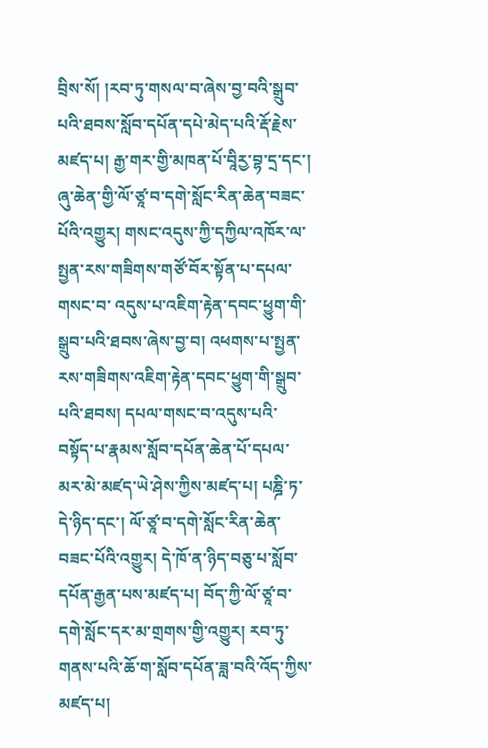བྲིས་སོ། །རབ་ཏུ་གསལ་བ་ཞེས་བྱ་བའི་སྒྲུབ་པའི་ཐབས་སློབ་དཔོན་དཔེ་མེད་པའི་རྡོ་རྗེས་མཛད་པ། རྒྱ་གར་གྱི་མཁན་པོ་བཱིརྱ་བྷ་དྲ་དང་། ཞུ་ཆེན་གྱི་ལོ་ཙཱ་བ་དགེ་སློང་རིན་ཆེན་བཟང་པོའི་འགྱུར། གསང་འདུས་ཀྱི་དཀྱིལ་འཁོར་ལ་སྤྱན་རས་གཟིགས་གཙོ་བོར་སྟོན་པ་དཔལ་གསང་བ་ འདུས་པ་འཇིག་རྟེན་དབང་ཕྱུག་གི་སྒྲུབ་པའི་ཐབས་ཞེས་བྱ་བ། འཕགས་པ་སྤྱན་རས་གཟིགས་འཇིག་རྟེན་དབང་ཕྱུག་གི་སྒྲུབ་པའི་ཐབས། དཔལ་གསང་བ་འདུས་པའི་བསྟོད་པ་རྣམས་སློབ་དཔོན་ཆེན་པོ་དཔལ་མར་མེ་མཛད་ཡེ་ཤེས་ཀྱིས་མཛད་པ། པཎྜི་ཏ་དེ་ཉིད་དང་། ལོ་ཙཱ་བ་དགེ་སློང་རིན་ཆེན་ བཟང་པོའི་འགྱུར། དེ་ཁོ་ན་ཉིད་བཅུ་པ་སློབ་དཔོན་རྒྱན་པས་མཛད་པ། བོད་ཀྱི་ལོ་ཙཱ་བ་དགེ་སློང་དར་མ་གྲགས་གྱི་འགྱུར། རབ་ཏུ་གནས་པའི་ཆོ་ག་སློབ་དཔོན་ཟླ་བའི་འོད་ཀྱིས་མཛད་པ།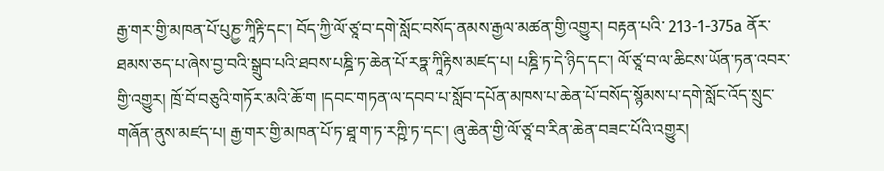རྒྱ་གར་གྱི་མཁན་པོ་པུཎྱ་ཀཱིརྟི་དང་། བོད་ཀྱི་ལོ་ཙཱ་བ་དགེ་སློང་བསོད་ནམས་རྒྱལ་མཚན་གྱི་འགྱུར། བརྟན་པའི་ 213-1-375a ནོར་ཐམས་ཅད་པ་ཞེས་བྱ་བའི་སྒྲུབ་པའི་ཐབས་པཎྜི་ཏ་ཆེན་པོ་རཏྣ་ཀཱིརྟིས་མཛད་པ། པཎྜི་ཏ་དེ་ཉིད་དང་། ལོ་ཙཱ་བ་ལ་ཆིངས་ཡོན་ཏན་འབར་གྱི་འགྱུར། ཁྲོ་བོ་བཅུའི་གཏོར་མའི་ཆོ་ག །དབང་གཏན་ལ་དབབ་པ་སློབ་དཔོན་མཁས་པ་ཆེན་པོ་བསོད་སྙོམས་པ་དགེ་སློང་འོད་སྲུང་ གཞོན་ནུས་མཛད་པ། རྒྱ་གར་གྱི་མཁན་པོ་ཏ་ཐཱ་ག་ཏ་རཀྵི་ཏ་དང་། ཞུ་ཆེན་གྱི་ལོ་ཙཱ་བ་རིན་ཆེན་བཟང་པོའི་འགྱུར།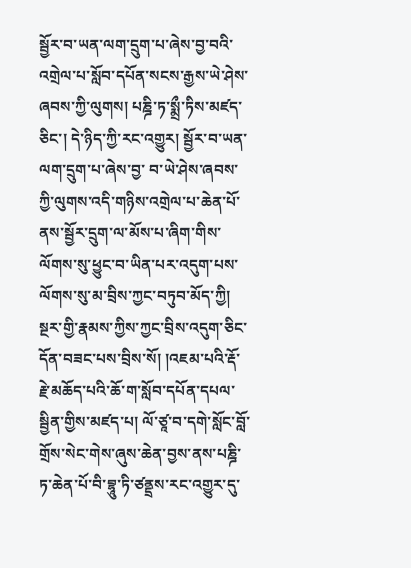སྦྱོར་བ་ཡན་ལག་དྲུག་པ་ཞེས་བྱ་བའི་འགྲེལ་པ་སློབ་དཔོན་སངས་རྒྱས་ཡེ་ཤེས་ཞབས་ཀྱི་ལུགས། པཎྜི་ཏ་སྨྲྀ་ཏིས་མཛད་ཅིང་། དེ་ཉིད་ཀྱི་རང་འགྱུར། སྦྱོར་བ་ཡན་ལག་དྲུག་པ་ཞེས་བྱ་ བ་ཡེ་ཤེས་ཞབས་ཀྱི་ལུགས་འདི་གཉིས་འགྲེལ་པ་ཆེན་པོ་ནས་སྦྱོར་དྲུག་ལ་མོས་པ་ཞིག་གིས་ལོགས་སུ་ཕྱུང་བ་ཡིན་པར་འདུག་པས་ལོགས་སུ་མ་བྲིས་ཀྱང་བཏུབ་མོད་ཀྱི། སྔར་གྱི་རྣམས་ཀྱིས་ཀྱང་བྲིས་འདུག་ཅིང་དོན་བཟང་པས་བྲིས་སོ། །འཇམ་པའི་རྡོ་རྗེ་མཆོད་པའི་ཆོ་ག་སློབ་དཔོན་དཔལ་ སྦྱིན་གྱིས་མཛད་པ། ལོ་ཙཱ་བ་དགེ་སློང་བློ་གྲོས་སེང་གེས་ཞུས་ཆེན་བྱས་ནས་པཎྜི་ཏ་ཆེན་པོ་བི་བྷཱུ་ཏི་ཙནྡྲས་རང་འགྱུར་དུ་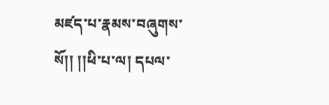མཛད་པ་རྣམས་བཞུགས་སོ།། །།ཕི་པ་ལ། དཔལ་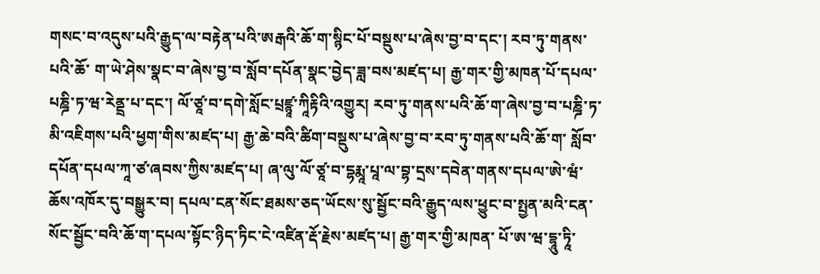གསང་བ་འདུས་པའི་རྒྱུད་ལ་བརྟེན་པའི་ཨརྒའི་ཆོ་ག་སྙིང་པོ་བསྡུས་པ་ཞེས་བྱ་བ་དང་། རབ་ཏུ་གནས་པའི་ཆོ་ ག་ཡེ་ཤེས་སྣང་བ་ཞེས་བྱ་བ་སློབ་དཔོན་སྣང་བྱེད་ཟླ་བས་མཛད་པ། རྒྱ་གར་གྱི་མཁན་པོ་དཔལ་པཎྜི་ཏ་ཝ་རེནྡྲ་པ་དང་། ལོ་ཙཱ་བ་དགེ་སློང་པྲཛྙཱ་ཀཱིརྟིའི་འགྱུར། རབ་ཏུ་གནས་པའི་ཆོ་ག་ཞེས་བྱ་བ་པཎྜི་ཏ་མི་འཇིགས་པའི་ཕྱག་གིས་མཛད་པ། རྒྱ་ཆེ་བའི་ཚིག་བསྡུས་པ་ཞེས་བྱ་བ་རབ་ཏུ་གནས་པའི་ཆོ་ག་ སློབ་དཔོན་དཔལ་ཀཱ་ཙ་ཞབས་ཀྱིས་མཛད་པ། ཞ་ལུ་ལོ་ཙཱ་བ་དྷརྨཱ་པཱ་ལ་བྷ་དྲས་དབེན་གནས་དཔལ་ཨེ་ཝཾ་ཆོས་འཁོར་དུ་བསྒྱུར་བ། དཔལ་ངན་སོང་ཐམས་ཅད་ཡོངས་སུ་སྦྱོང་བའི་རྒྱུད་ལས་ཕྱུང་བ་སྤྱན་མའི་ངན་སོང་སྦྱོང་བའི་ཆོ་ག་དཔལ་སྟོང་ཉིད་ཏིང་ངེ་འཛིན་རྡོ་རྗེས་མཛད་པ། རྒྱ་གར་གྱི་མཁན་ པོ་ཨ་ཝ་དྷཱུ་ཏཱི་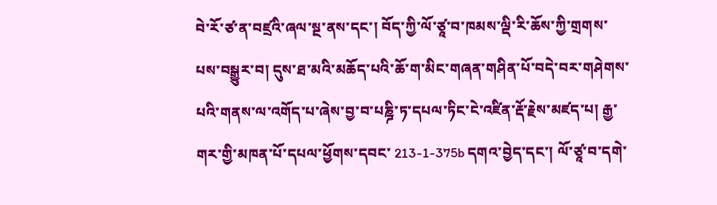བེ་རོ་ཙ་ན་བཛྲའི་ཞལ་སྔ་ནས་དང་། བོད་ཀྱི་ལོ་ཙཱ་བ་ཁམས་ལྡི་རི་ཆོས་ཀྱི་གྲགས་པས་བསྒྱུར་བ། དུས་ཐ་མའི་མཆོད་པའི་ཆོ་ག་མིང་གཞན་གཤིན་པོ་བདེ་བར་གཤེགས་པའི་གནས་ལ་འགོད་པ་ཞེས་བྱ་བ་པཎྜི་ཏ་དཔལ་ཏིང་ངེ་འཛིན་རྡོ་རྗེས་མཛད་པ། རྒྱ་གར་གྱི་མཁན་པོ་དཔལ་ཕྱོགས་དབང་ 213-1-375b དགའ་བྱེད་དང་། ལོ་ཙཱ་བ་དགེ་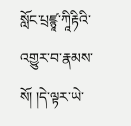སློང་པྲཛྙཱ་ཀཱིརྟིའི་འགྱུར་བ་རྣམས་སོ། །དེ་ལྟར་ཡེ་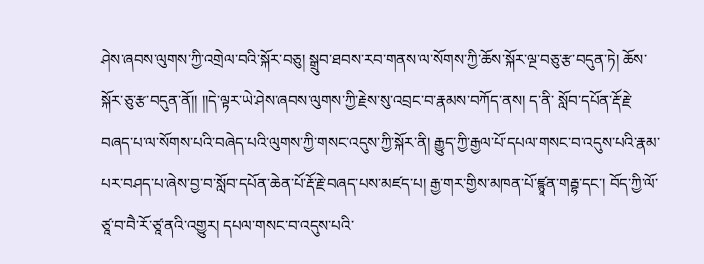ཤེས་ཞབས་ལུགས་ཀྱི་འགྲེལ་བའི་སྐོར་བཅུ། སྒྲུབ་ཐབས་རབ་གནས་ལ་སོགས་ཀྱི་ཆོས་སྐོར་ལྔ་བཅུ་རྩ་བདུན་ཏེ། ཆོས་སྐོར་ཅུ་རྩ་བདུན་ནོ།། །།དེ་ལྟར་ཡེ་ཤེས་ཞབས་ལུགས་ཀྱི་རྗེས་སུ་འབྲང་བ་རྣམས་བཀོད་ནས། ད་ནི་ སློབ་དཔོན་རྡོ་རྗེ་བཞད་པ་ལ་སོགས་པའི་བཞེད་པའི་ལུགས་ཀྱི་གསང་འདུས་ཀྱི་སྐོར་ནི། རྒྱུད་ཀྱི་རྒྱལ་པོ་དཔལ་གསང་བ་འདུས་པའི་རྣམ་པར་བཤད་པ་ཞེས་བྱ་བ་སློབ་དཔོན་ཆེན་པོ་རྡོ་རྗེ་བཞད་པས་མཛད་པ། རྒྱ་གར་གྱིས་མཁན་པོ་ཛྙཱན་གརྦྷ་དང་། བོད་ཀྱི་ལོ་ཙཱ་བ་བཻ་རོ་ཙཱ་ནའི་འགྱུར། དཔལ་གསང་བ་འདུས་པའི་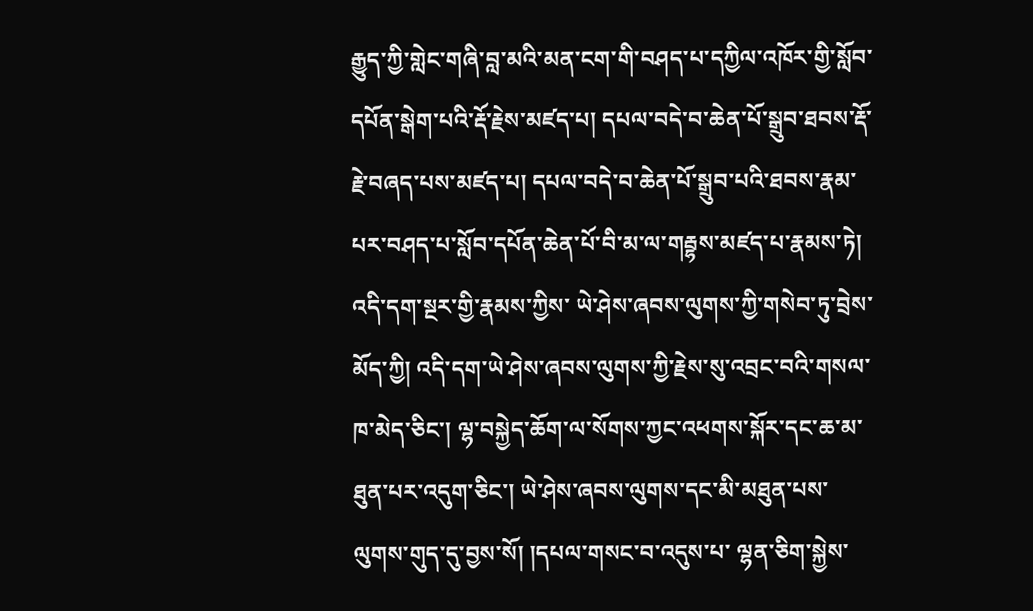རྒྱུད་ཀྱི་གླེང་གཞི་བླ་མའི་མན་ངག་གི་བཤད་པ་དཀྱིལ་འཁོར་གྱི་སློབ་དཔོན་སྒེག་པའི་རྡོ་རྗེས་མཛད་པ། དཔལ་བདེ་བ་ཆེན་པོ་སྒྲུབ་ཐབས་རྡོ་རྗེ་བཞད་པས་མཛད་པ། དཔལ་བདེ་བ་ཆེན་པོ་སྒྲུབ་པའི་ཐབས་རྣམ་པར་བཤད་པ་སློབ་དཔོན་ཆེན་པོ་བི་མ་ལ་གརྦྷས་མཛད་པ་རྣམས་ཏེ། འདི་དག་སྔར་གྱི་རྣམས་ཀྱིས་ ཡེ་ཤེས་ཞབས་ལུགས་ཀྱི་གསེབ་ཏུ་བྲེས་མོད་ཀྱི། འདི་དག་ཡེ་ཤེས་ཞབས་ལུགས་ཀྱི་རྗེས་སུ་འབྲང་བའི་གསལ་ཁ་མེད་ཅིང་། ལྷ་བསྐྱེད་ཆོག་ལ་སོགས་ཀྱང་འཕགས་སྐོར་དང་ཆ་མ་ཐུན་པར་འདུག་ཅིང་། ཡེ་ཤེས་ཞབས་ལུགས་དང་མི་མཐུན་པས་ལུགས་གུད་དུ་བྱས་སོ། །དཔལ་གསང་བ་འདུས་པ་ ལྷན་ཅིག་སྐྱེས་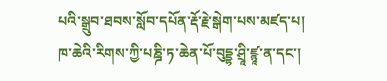པའི་སྒྲུབ་ཐབས་སློབ་དཔོན་རྡོ་རྗེ་སྒེག་པས་མཛད་པ། ཁ་ཆེའི་རིགས་ཀྱི་པཎྜི་ཏ་ཆེན་པོ་བུདྡྷ་ཤྲཱི་ཛྙཱ་ན་དང་།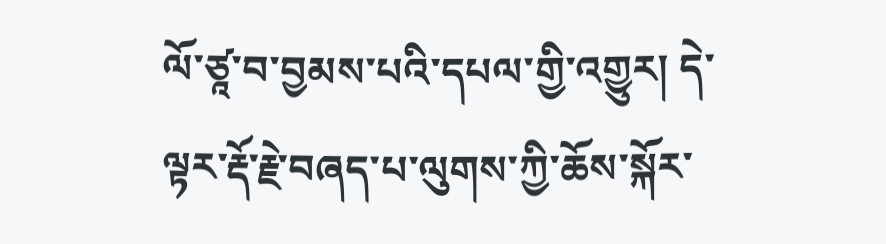ལོ་ཙཱ་བ་བྱམས་པའི་དཔལ་གྱི་འགྱུར། དེ་ལྟར་རྡོ་རྗེ་བཞད་པ་ལུགས་ཀྱི་ཆོས་སྐོར་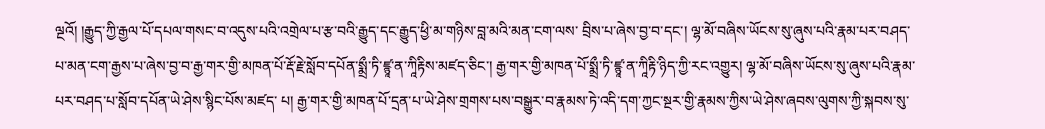ལྔའོ། །རྒྱུད་ཀྱི་རྒྱལ་པོ་དཔལ་གསང་བ་འདུས་པའི་འགྲེལ་པ་རྩ་བའི་རྒྱུད་དང་རྒྱུད་ཕྱི་མ་གཉིས་བླ་མའི་མན་ངག་ལས་ བྲིས་པ་ཞེས་བྱ་བ་དང་། ལྷ་མོ་བཞིས་ཡོངས་སུ་ཞུས་པའི་རྣམ་པར་བཤད་པ་མན་ངག་རྒྱས་པ་ཞེས་བྱ་བ་རྒྱ་གར་གྱི་མཁན་པོ་རྡོ་རྗེ་སློབ་དཔོན་སྨྲྀ་ཏི་ཛྙཱ་ན་ཀཱིརྟིས་མཛད་ཅིང་། རྒྱ་གར་གྱི་མཁན་པོ་སྨྲྀ་ཏི་ཛྙཱ་ན་ཀཱིརྟི་ཉིད་ཀྱི་རང་འགྱུར། ལྷ་མོ་བཞིས་ཡོངས་སུ་ཞུས་པའི་རྣམ་པར་བཤད་པ་སློབ་དཔོན་ཡེ་ཤེས་སྙིང་པོས་མཛད་ པ། རྒྱ་གར་གྱི་མཁན་པོ་དྲན་པ་ཡེ་ཤེས་གྲགས་པས་བསྒྱུར་བ་རྣམས་ཏེ་འདི་དག་ཀྱང་སྔར་གྱི་རྣམས་ཀྱིས་ཡེ་ཤེས་ཞབས་ལུགས་ཀྱི་སྐབས་སུ་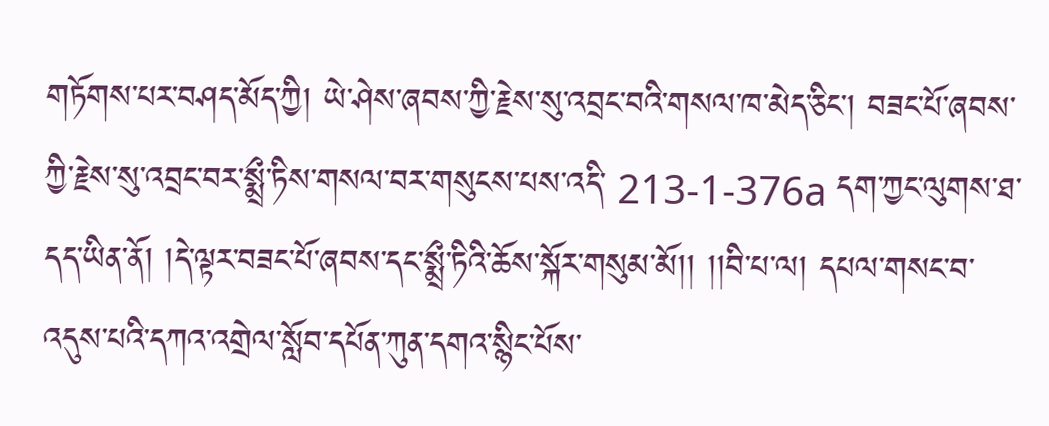གཏོགས་པར་བཤད་མོད་ཀྱི། ཡེ་ཤེས་ཞབས་ཀྱི་རྗེས་སུ་འབྲང་བའི་གསལ་ཁ་མེད་ཅིང་། བཟང་པོ་ཞབས་ཀྱི་རྗེས་སུ་འབྲང་བར་སྨྲྀ་ཏིས་གསལ་བར་གསུངས་པས་འདི་ 213-1-376a དག་ཀྱང་ལུགས་ཐ་དད་ཡིན་ནོ། །དེ་ལྟར་བཟང་པོ་ཞབས་དང་སྨྲྀ་ཏིའི་ཆོས་སྐོར་གསུམ་མོ།། །།བི་པ་ལ། དཔལ་གསང་བ་འདུས་པའི་དཀའ་འགྲེལ་སློབ་དཔོན་ཀུན་དགའ་སྙིང་པོས་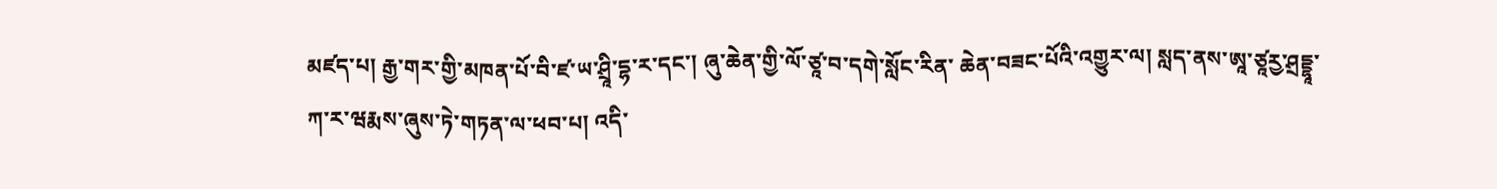མཛད་པ། རྒྱ་གར་གྱི་མཁན་པོ་བི་ཛ་ཡ་ཤྲཱི་དྷ་ར་དང་། ཞུ་ཆེན་གྱི་ལོ་ཙཱ་བ་དགེ་སློང་རིན་ ཆེན་བཟང་པོའི་འགྱུར་ལ། སླད་ནས་ཨཱ་ཙཱརྱ་ཤྲདྡྷཱ་ཀ་ར་ཝརྨས་ཞུས་ཏེ་གཏན་ལ་ཕབ་པ། འདི་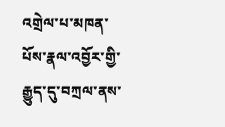འགྲེལ་པ་མཁན་པོས་རྣལ་འབྱོར་གྱི་རྒྱུད་དུ་བཀྲལ་ནས་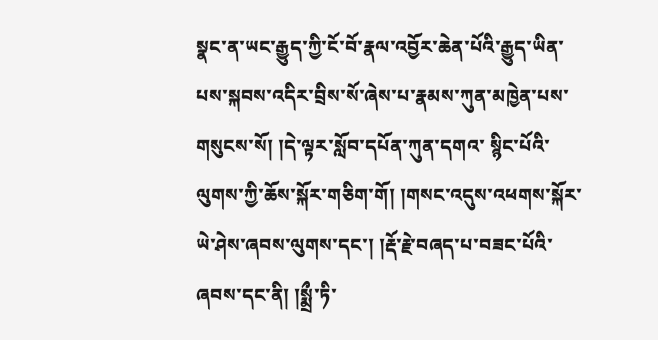སྣང་ན་ཡང་རྒྱུད་ཀྱི་ངོ་བོ་རྣལ་འབྱོར་ཆེན་པོའི་རྒྱུད་ཡིན་པས་སྐབས་འདིར་བྲིས་སོ་ཞེས་པ་རྣམས་ཀུན་མཁྱེན་པས་གསུངས་སོ། །དེ་ལྟར་སློབ་དཔོན་ཀུན་དགའ་ སྙིང་པོའི་ལུགས་ཀྱི་ཆོས་སྐོར་གཅིག་གོ། །གསང་འདུས་འཕགས་སྐོར་ཡེ་ཤེས་ཞབས་ལུགས་དང་། །རྡོ་རྗེ་བཞད་པ་བཟང་པོའི་ཞབས་དང་ནི། །སྨྲྀ་ཏི་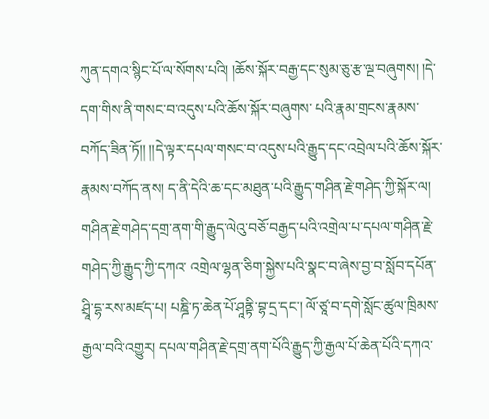ཀུན་དགའ་སྙིང་པོ་ལ་སོགས་པའི། །ཆོས་སྐོར་བརྒྱ་དང་སུམ་ཅུ་རྩ་ལྔ་བཞུགས། །དེ་དག་གིས་ནི་གསང་བ་འདུས་པའི་ཆོས་སྐོར་བཞུགས་ པའི་རྣམ་གྲངས་རྣམས་བཀོད་ཟིན་ཏོ།། །།དེ་ལྟར་དཔལ་གསང་བ་འདུས་པའི་རྒྱུད་དང་འབྲེལ་པའི་ཆོས་སྐོར་རྣམས་བཀོད་ནས། ད་ནི་དེའི་ཆ་དང་མཐུན་པའི་རྒྱུད་གཤིན་རྗེ་གཤེད་ཀྱི་སྐོར་ལ། གཤིན་རྗེ་གཤེད་དགྲ་ནག་གི་རྒྱུད་ལེའུ་བཅོ་བརྒྱད་པའི་འགྲེལ་པ་དཔལ་གཤིན་རྗེ་གཤེད་ཀྱི་རྒྱུད་ཀྱི་དཀའ་ འགྲེལ་ལྷན་ཅིག་སྐྱེས་པའི་སྣང་བ་ཞེས་བྱ་བ་སློབ་དཔོན་ཤྲཱི་དྷ་རས་མཛད་པ། པཎྜི་ཏ་ཆེན་པོ་ཤཱནྟི་བྷ་དྲ་དང་། ལོ་ཙཱ་བ་དགེ་སློང་ཚུལ་ཁྲིམས་རྒྱལ་བའི་འགྱུར། དཔལ་གཤིན་རྗེ་དགྲ་ནག་པོའི་རྒྱུད་ཀྱི་རྒྱལ་པོ་ཆེན་པོའི་དཀའ་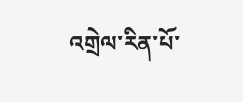འགྲེལ་རིན་པོ་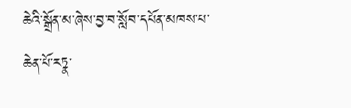ཆེའི་སྒྲོན་མ་ཞེས་བྱ་བ་སློབ་དཔོན་མཁས་པ་ཆེན་པོ་རཏྣ་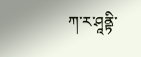ཀ་ར་ཤཱནྟི་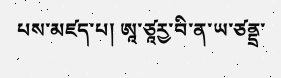པས་མཛད་པ། ཨཱ་ཙཱརྱ་བི་ན་ཡ་ཙནྡྲ་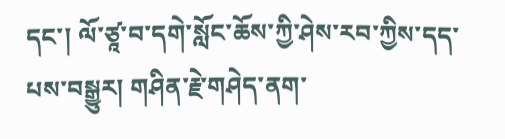དང་། ལོ་ཙཱ་བ་དགེ་སློང་ཆོས་ཀྱི་ཤེས་རབ་ཀྱིས་དད་པས་བསྒྱུར། གཤིན་རྗེ་གཤེད་ནག་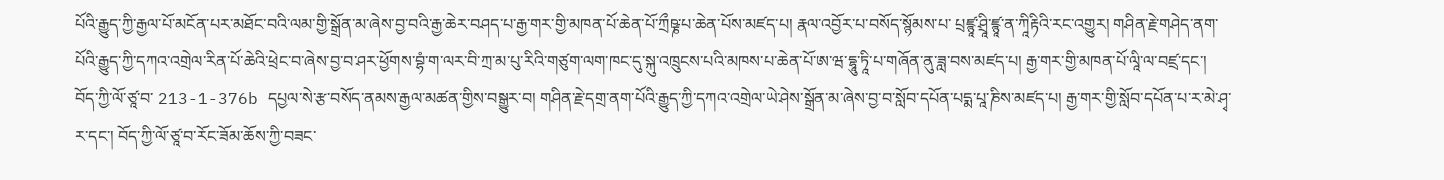པོའི་རྒྱུད་ཀྱི་རྒྱལ་པོ་མངོན་པར་མཐོང་བའི་ལམ་གྱི་སྒྲོན་མ་ཞེས་བྱ་བའི་རྒྱ་ཆེར་བཤད་པ་རྒྱ་གར་གྱི་མཁན་པོ་ཆེན་པོ་ཀྲྀཥྞ་པ་ཆེན་པོས་མཛད་པ། རྣལ་འབྱོར་པ་བསོད་སྙོམས་པ་ པྲཛྙཱ་ཤྲཱི་ཛྙཱ་ན་ཀཱིརྟིའི་རང་འགྱུར། གཤིན་རྗེ་གཤེད་ནག་པོའི་རྒྱུད་ཀྱི་དཀའ་འགྲེལ་རིན་པོ་ཆེའི་ཕྲེང་བ་ཞེས་བྱ་བ་ཤར་ཕྱོགས་བྷཾ་ག་ལར་བི་ཀྲ་མ་པུ་རིའི་གཙུག་ལག་ཁང་དུ་སྐུ་འཁྲུངས་པའི་མཁས་པ་ཆེན་པོ་ཨ་ཝ་དྷཱུ་ཏཱི་པ་གཞོན་ནུ་ཟླ་བས་མཛད་པ། རྒྱ་གར་གྱི་མཁན་པོ་ལཱི་ལ་བཛྲ་དང་། བོད་ཀྱི་ལོ་ཙཱ་བ་ 213-1-376b དཔྱལ་སེ་རྩ་བསོད་ནམས་རྒྱལ་མཚན་གྱིས་བསྒྱུར་བ། གཤིན་རྗེ་དགྲ་ནག་པོའི་རྒྱུད་ཀྱི་དཀའ་འགྲེལ་ཡེ་ཤེས་སྒྲོན་མ་ཞེས་བྱ་བ་སློབ་དཔོན་པདྨ་པཱ་ཎིས་མཛད་པ། རྒྱ་གར་གྱི་སློབ་དཔོན་པ་ར་མེ་ཤྭ་ར་དང་། བོད་ཀྱི་ལོ་ཙཱ་བ་རོང་ཟོམ་ཆོས་ཀྱི་བཟང་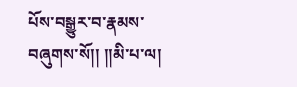པོས་བསྒྱུར་བ་རྣམས་བཞུགས་སོ།། །།མི་པ་ལ།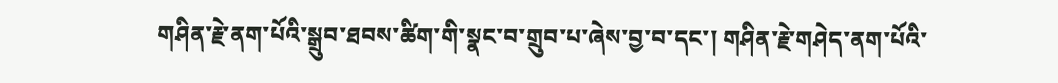གཤིན་རྗེ་ནག་པོའི་སྒྲུབ་ཐབས་ཚིག་གི་སྣང་བ་གྲུབ་པ་ཞེས་བྱ་བ་དང་། གཤིན་རྗེ་གཤེད་ནག་པོའི་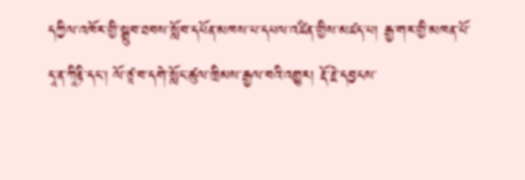དཀྱིལ་འཁོར་གྱི་སྒྲུབ་ཐབས་སློབ་དཔོན་མཁས་པ་དཔལ་འཛིན་གྱིས་མཛད་པ། རྒྱ་གར་གྱི་མཁན་པོ་དཱ་ན་ཀཱིརྟི་དང་། ལོ་ཙཱ་བ་དགེ་སློང་ཚུལ་ཁྲིམས་རྒྱལ་བའི་འགྱུར། རྡོ་རྗེ་དབྱངས་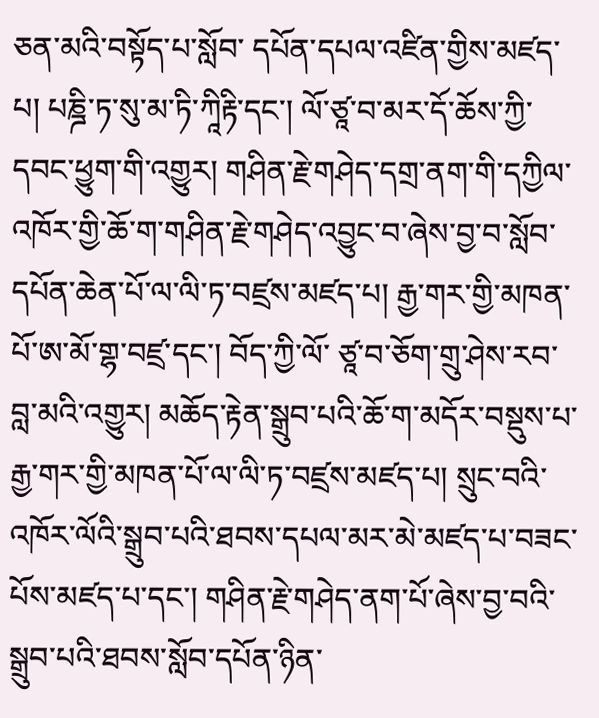ཅན་མའི་བསྟོད་པ་སློབ་ དཔོན་དཔལ་འཛིན་གྱིས་མཛད་པ། པཎྜི་ཏ་སུ་མ་ཏི་ཀཱིརྟི་དང་། ལོ་ཙཱ་བ་མར་དོ་ཆོས་ཀྱི་དབང་ཕྱུག་གི་འགྱུར། གཤིན་རྗེ་གཤེད་དགྲ་ནག་གི་དཀྱིལ་འཁོར་གྱི་ཆོ་ག་གཤིན་རྗེ་གཤེད་འབྱུང་བ་ཞེས་བྱ་བ་སློབ་དཔོན་ཆེན་པོ་ལ་ལི་ཏ་བཛྲས་མཛད་པ། རྒྱ་གར་གྱི་མཁན་པོ་ཨ་མོ་གྷ་བཛྲ་དང་། བོད་ཀྱི་ལོ་ ཙཱ་བ་ཅོག་གྲུ་ཤེས་རབ་བླ་མའི་འགྱུར། མཆོད་རྟེན་སྒྲུབ་པའི་ཆོ་ག་མདོར་བསྡུས་པ་རྒྱ་གར་གྱི་མཁན་པོ་ལ་ལི་ཏ་བཛྲས་མཛད་པ། སྲུང་བའི་འཁོར་ལོའི་སྒྲུབ་པའི་ཐབས་དཔལ་མར་མེ་མཛད་པ་བཟང་པོས་མཛད་པ་དང་། གཤིན་རྗེ་གཤེད་ནག་པོ་ཞེས་བྱ་བའི་སྒྲུབ་པའི་ཐབས་སློབ་དཔོན་ཉིན་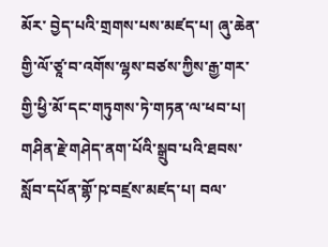མོར་ བྱེད་པའི་གྲགས་པས་མཛད་པ། ཞུ་ཆེན་གྱི་ལོ་ཙཱ་བ་འགོས་ལྷས་བཙས་ཀྱིས་རྒྱ་གར་གྱི་ཕྱི་མོ་དང་གཏུགས་ཏེ་གཏན་ལ་ཕབ་པ། གཤིན་རྗེ་གཤེད་ནག་པོའི་སྒྲུབ་པའི་ཐབས་སློབ་དཔོན་གྷོ་ཥ་བཛྲས་མཛད་པ། བལ་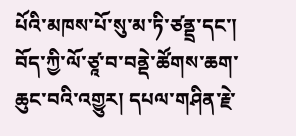པོའི་མཁས་པོ་སུ་མ་ཏི་ཙནྡྲ་དང་། བོད་ཀྱི་ལོ་ཙཱ་བ་བནྡེ་ཚོགས་ཆག་ཆུང་བའི་འགྱུར། དཔལ་གཤིན་རྗེ་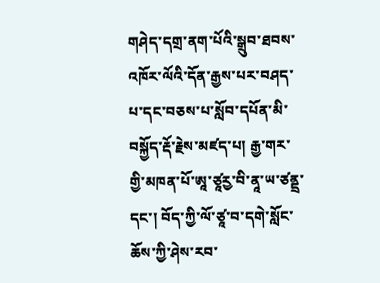གཤེད་དགྲ་ནག་པོའི་སྒྲུབ་ཐབས་འཁོར་ལོའི་དོན་རྒྱས་པར་བཤད་པ་དང་བཅས་པ་སློབ་དཔོན་མི་བསྐྱོད་རྡོ་རྗེས་མཛད་པ། རྒྱ་གར་གྱི་མཁན་པོ་ཨཱ་ཙཱརྱ་བི་ནཱ་ཡ་ཙནྡྲ་དང་། བོད་ཀྱི་ལོ་ཙཱ་བ་དགེ་སློང་ཆོས་ཀྱི་ཤེས་རབ་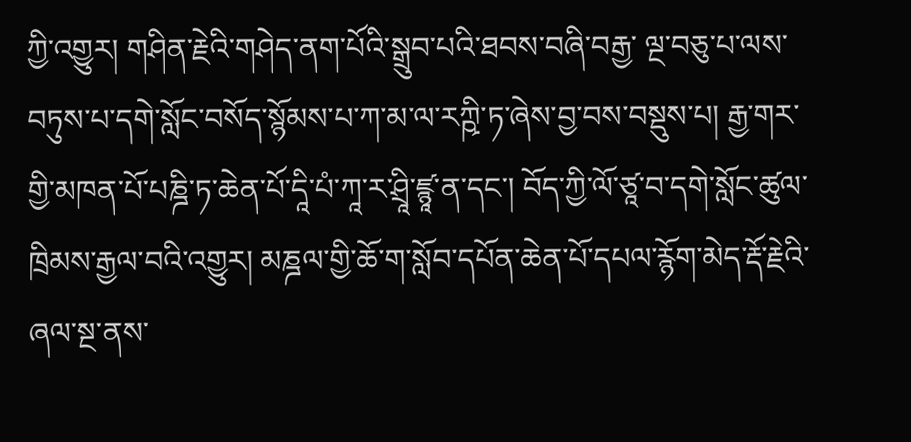ཀྱི་འགྱུར། གཤིན་རྗེའི་གཤེད་ནག་པོའི་སྒྲུབ་པའི་ཐབས་བཞི་བརྒྱ་ ལྔ་བཅུ་པ་ལས་བཏུས་པ་དགེ་སློང་བསོད་སྙོམས་པ་ཀ་མ་ལ་རཀྵི་ཏ་ཞེས་བྱ་བས་བསྡུས་པ། རྒྱ་གར་གྱི་མཁན་པོ་པཎྜི་ཏ་ཆེན་པོ་དཱི་པཾ་ཀཱ་ར་ཤྲཱི་ཛྙཱ་ན་དང་། བོད་ཀྱི་ལོ་ཙཱ་བ་དགེ་སློང་ཚུལ་ཁྲིམས་རྒྱལ་བའི་འགྱུར། མཎྜལ་གྱི་ཆོ་ག་སློབ་དཔོན་ཆེན་པོ་དཔལ་རྙོག་མེད་རྡོ་རྗེའི་ཞལ་སྔ་ནས་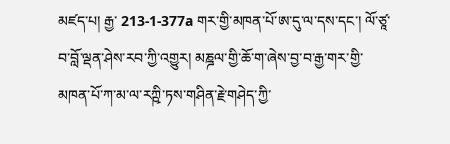མཛད་པ། རྒྱ་ 213-1-377a གར་གྱི་མཁན་པོ་ཨ་དུ་ལ་དས་དང་། ལོ་ཙཱ་བ་བློ་ལྡན་ཤེས་རབ་ཀྱི་འགྱུར། མཎྜལ་གྱི་ཆོ་ག་ཞེས་བྱ་བ་རྒྱ་གར་གྱི་མཁན་པོ་ཀ་མ་ལ་རཀྵི་ཏས་གཤིན་རྗེ་གཤེད་ཀྱི་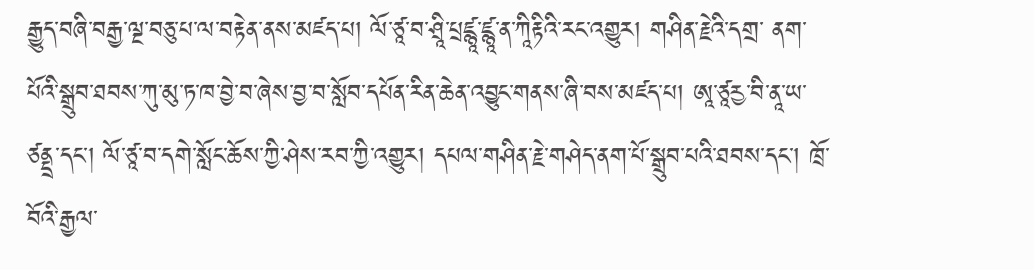རྒྱུད་བཞི་བརྒྱ་ལྔ་བཅུ་པ་ལ་བརྟེན་ནས་མཛད་པ། ལོ་ཙཱ་བ་ཤྲཱི་པྲཛྙཱ་ཛྙཱ་ན་ཀཱིརྟིའི་རང་འགྱུར། གཤིན་རྗེའི་དགྲ་ ནག་པོའི་སྒྲུབ་ཐབས་ཀུ་མུ་ཏ་ཁ་བྱེ་བ་ཞེས་བྱ་བ་སློབ་དཔོན་རིན་ཆེན་འབྱུང་གནས་ཞི་བས་མཛད་པ། ཨཱ་ཙཱརྱ་བི་ནཱ་ཡ་ཙནྡྲ་དང་། ལོ་ཙཱ་བ་དགེ་སློང་ཆོས་ཀྱི་ཤེས་རབ་ཀྱི་འགྱུར། དཔལ་གཤིན་རྗེ་གཤེད་ནག་པོ་སྒྲུབ་པའི་ཐབས་དང་། ཁྲོ་བོའི་རྒྱལ་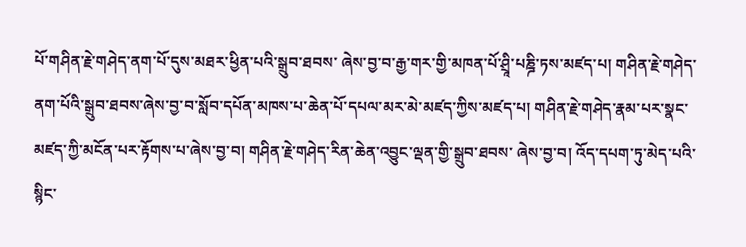པོ་གཤིན་རྗེ་གཤེད་ནག་པོ་དུས་མཐར་ཕྱིན་པའི་སྒྲུབ་ཐབས་ ཞེས་བྱ་བ་རྒྱ་གར་གྱི་མཁན་པོ་ཤྲཱི་པཎྜི་ཏས་མཛད་པ། གཤིན་རྗེ་གཤེད་ནག་པོའི་སྒྲུབ་ཐབས་ཞེས་བྱ་བ་སློབ་དཔོན་མཁས་པ་ཆེན་པོ་དཔལ་མར་མེ་མཛད་ཀྱིས་མཛད་པ། གཤིན་རྗེ་གཤེད་རྣམ་པར་སྣང་མཛད་ཀྱི་མངོན་པར་རྟོགས་པ་ཞེས་བྱ་བ། གཤིན་རྗེ་གཤེད་རིན་ཆེན་འབྱུང་ལྡན་གྱི་སྒྲུབ་ཐབས་ ཞེས་བྱ་བ། འོད་དཔག་ཏུ་མེད་པའི་སྙིང་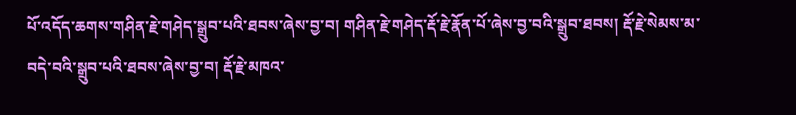པོ་འདོད་ཆགས་གཤིན་རྗེ་གཤེད་སྒྲུབ་པའི་ཐབས་ཞེས་བྱ་བ། གཤིན་རྗེ་གཤེད་རྡོ་རྗེ་རྣོན་པོ་ཞེས་བྱ་བའི་སྒྲུབ་ཐབས། རྡོ་རྗེ་སེམས་མ་བདེ་བའི་སྒྲུབ་པའི་ཐབས་ཞེས་བྱ་བ། རྡོ་རྗེ་མཁའ་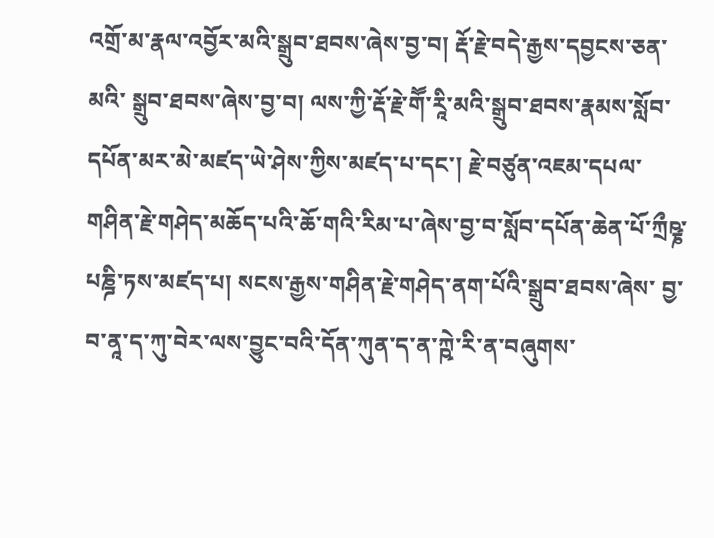འགྲོ་མ་རྣལ་འབྱོར་མའི་སྒྲུབ་ཐབས་ཞེས་བྱ་བ། རྡོ་རྗེ་བདེ་རྒྱས་དབྱངས་ཅན་མའི་ སྒྲུབ་ཐབས་ཞེས་བྱ་བ། ལས་ཀྱི་རྡོ་རྗེ་གཽ་རཱི་མའི་སྒྲུབ་ཐབས་རྣམས་སློབ་དཔོན་མར་མེ་མཛད་ཡེ་ཤེས་ཀྱིས་མཛད་པ་དང་། རྗེ་བཙུན་འཇམ་དཔལ་གཤིན་རྗེ་གཤེད་མཆོད་པའི་ཆོ་གའི་རིམ་པ་ཞེས་བྱ་བ་སློབ་དཔོན་ཆེན་པོ་ཀྲྀཥྞ་པཎྜི་ཏས་མཛད་པ། སངས་རྒྱས་གཤིན་རྗེ་གཤེད་ནག་པོའི་སྒྲུབ་ཐབས་ཞེས་ བྱ་བ་ནཱ་ད་ཀུ་བེར་ལས་བྱུང་བའི་དོན་ཀུན་ད་ན་ཀྵེ་རི་ན་བཞུགས་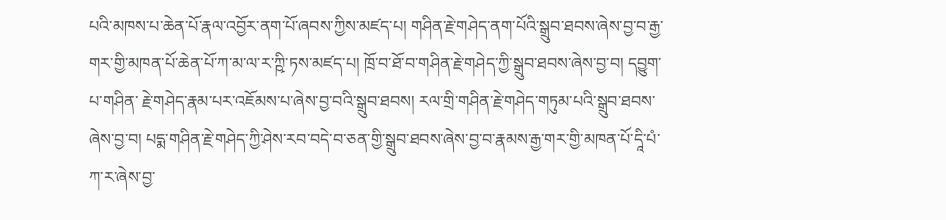པའི་མཁས་པ་ཆེན་པོ་རྣལ་འབྱོར་ནག་པོ་ཞབས་ཀྱིས་མཛད་པ། གཤིན་རྗེ་གཤེད་ནག་པོའི་སྒྲུབ་ཐབས་ཞེས་བྱ་བ་རྒྱ་གར་གྱི་མཁན་པོ་ཆེན་པོ་ཀ་མ་ལ་ར་ཀྵི་ཏས་མཛད་པ། ཁྲོ་བ་ཐོ་བ་གཤིན་རྗེ་གཤེད་ཀྱི་སྒྲུབ་ཐབས་ཞེས་བྱ་བ། དབྱུག་པ་གཤིན་ རྗེ་གཤེད་རྣམ་པར་འཇོམས་པ་ཞེས་བྱ་བའི་སྒྲུབ་ཐབས། རལ་གྲི་གཤིན་རྗེ་གཤེད་གཏུམ་པའི་སྒྲུབ་ཐབས་ཞེས་བྱ་བ། པདྨ་གཤིན་རྗེ་གཤེད་ཀྱི་ཤེས་རབ་བདེ་བ་ཅན་གྱི་སྒྲུབ་ཐབས་ཞེས་བྱ་བ་རྣམས་རྒྱ་གར་གྱི་མཁན་པོ་དཱི་པཾ་ཀ་ར་ཞེས་བྱ་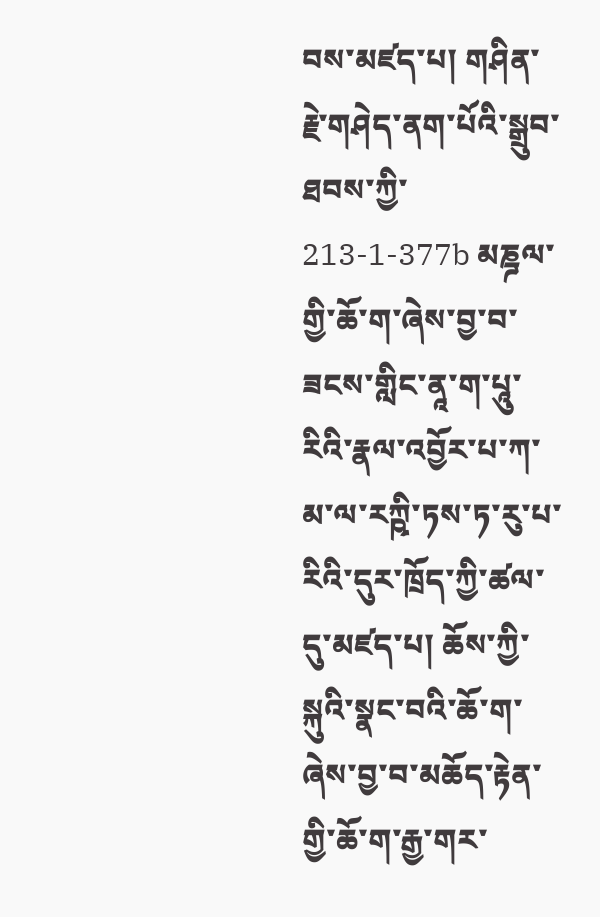བས་མཛད་པ། གཤིན་རྗེ་གཤེད་ནག་པོའི་སྒྲུབ་ཐབས་ཀྱི་ 213-1-377b མཎྜལ་གྱི་ཆོ་ག་ཞེས་བྱ་བ་ཟངས་གླིང་ནཱ་ག་པཱུ་རིའི་རྣལ་འབྱོར་པ་ཀ་མ་ལ་རཀྵི་ཏས་ཏ་རུ་པ་རིའི་དུར་ཁྲོད་ཀྱི་ཚལ་དུ་མཛད་པ། ཆོས་ཀྱི་སྐུའི་སྣང་བའི་ཆོ་ག་ཞེས་བྱ་བ་མཆོད་རྟེན་གྱི་ཆོ་ག་རྒྱ་གར་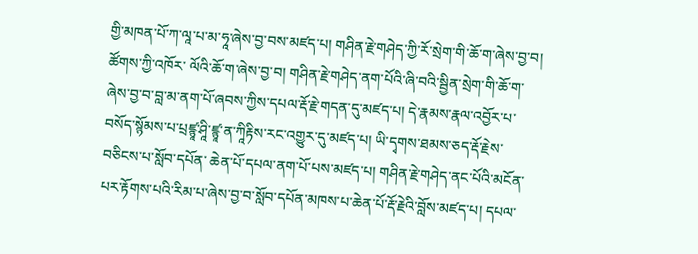གྱི་མཁན་པོ་ཀ་ལཱ་པ་མ་ཧཱ་ཞེས་བྱ་བས་མཛད་པ། གཤིན་རྗེ་གཤེད་ཀྱི་རོ་སྲེག་གི་ཆོ་ག་ཞེས་བྱ་བ། ཚོགས་ཀྱི་འཁོར་ ལོའི་ཆོ་ག་ཞེས་བྱ་བ། གཤིན་རྗེ་གཤེད་ནག་པོའི་ཞི་བའི་སྦྱིན་སྲེག་གི་ཆོ་ག་ཞེས་བྱ་བ་བླ་མ་ནག་པོ་ཞབས་ཀྱིས་དཔལ་རྡོ་རྗེ་གདན་དུ་མཛད་པ། དེ་རྣམས་རྣལ་འབྱོར་པ་བསོད་སྙོམས་པ་པྲཛྙཱ་ཤཱི་ཛྙཱ་ན་ཀཱིརྟིས་རང་འགྱུར་དུ་མཛད་པ། ཡི་དྭགས་ཐམས་ཅད་རྡོ་རྗེས་བཅིངས་པ་སློབ་དཔོན་ ཆེན་པོ་དཔལ་ནག་པོ་པས་མཛད་པ། གཤིན་རྗེ་གཤེད་ནང་པོའི་མངོན་པར་རྟོགས་པའི་རིམ་པ་ཞེས་བྱ་བ་སློབ་དཔོན་མཁས་པ་ཆེན་པོ་རྡོ་རྗེའི་བློས་མཛད་པ། དཔལ་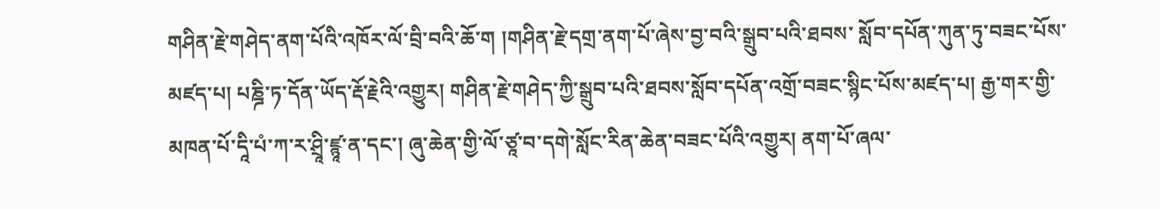གཤིན་རྗེ་གཤེད་ནག་པོའི་འཁོར་ལོ་བྲི་བའི་ཆོ་ག །གཤིན་རྗེ་དགྲ་ནག་པོ་ཞེས་བྱ་བའི་སྒྲུབ་པའི་ཐབས་ སློབ་དཔོན་ཀུན་ཏུ་བཟང་པོས་མཛད་པ། པཎྜི་ཏ་དོན་ཡོད་རྡོ་རྗེའི་འགྱུར། གཤིན་རྗེ་གཤེད་ཀྱི་སྒྲུབ་པའི་ཐབས་སློབ་དཔོན་འགྲོ་བཟང་སྙིང་པོས་མཛད་པ། རྒྱ་གར་གྱི་མཁན་པོ་དཱི་པཾ་ཀ་ར་ཤྲཱི་ཛྙཱ་ན་དང་། ཞུ་ཆེན་གྱི་ལོ་ཙཱ་བ་དགེ་སློང་རིན་ཆེན་བཟང་པོའི་འགྱུར། ནག་པོ་ཞལ་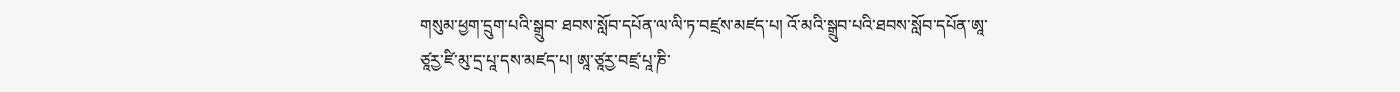གསུམ་ཕྱག་དྲུག་པའི་སྒྲུབ་ ཐབས་སློབ་དཔོན་ལ་ལི་ཏ་བཛྲས་མཛད་པ། འོ་མའི་སྒྲུབ་པའི་ཐབས་སློབ་དཔོན་ཨཱ་ཙཱརྱ་ཛི་མུ་དྲ་པཱ་དས་མཛད་པ། ཨཱ་ཙཱརྱ་བཛྲ་པཱ་ཎི་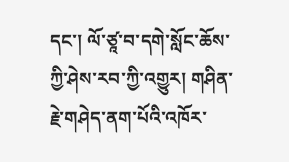དང་། ལོ་ཙཱ་བ་དགེ་སློང་ཆོས་ཀྱི་ཤེས་རབ་ཀྱི་འགྱུར། གཤིན་རྗེ་གཤེད་ནག་པོའི་འཁོར་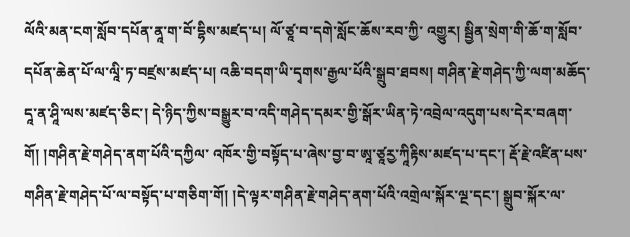ལོའི་མན་ངག་སློབ་དཔོན་ནཱ་ག་བོ་དྷིས་མཛད་པ། ལོ་ཙཱ་བ་དགེ་སློང་ཆོས་རབ་ཀྱི་ འགྱུར། སྦྱིན་སྲེག་གི་ཆོ་ག་སློབ་དཔོན་ཆེན་པོ་ལ་ལཱི་ཏ་བཛྲས་མཛད་པ། འཆི་བདག་ཡི་དྭགས་རྒྱལ་པོའི་སྒྲུབ་ཐབས། གཤིན་རྗེ་གཤེད་ཀྱི་ལག་མཆོད་དཱ་ན་ཤཱི་ལས་མཛད་ཅིང་། དེ་ཉིད་ཀྱིས་བསྒྱུར་བ་འདི་གཤེད་དམར་གྱི་སྒོར་ཡིན་ཏེ་འབྲེལ་འདུག་པས་དེར་བཞག་གོ། །གཤིན་རྗེ་གཤེད་ནག་པོའི་དཀྱིལ་ འཁོར་གྱི་བསྟོད་པ་ཞེས་བྱ་བ་ཨཱ་ཙཱརྱ་ཀཱིརྟིས་མཛད་པ་དང་། རྡོ་རྗེ་འཛིན་པས་གཤིན་རྗེ་གཤེད་པོ་ལ་བསྟོད་པ་གཅིག་གོ། །དེ་ལྟར་གཤིན་རྗེ་གཤེད་ནག་པོའི་འགྲེལ་སྐོར་ལྔ་དང་། སྒྲུབ་སྐོར་ལ་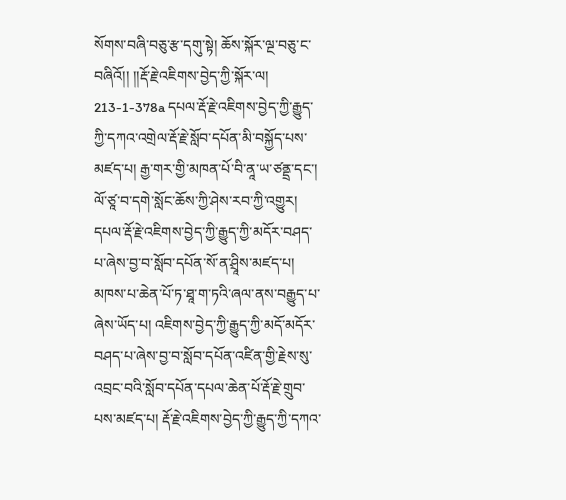སོགས་བཞི་བཅུ་རྩ་དགུ་སྟེ། ཆོས་སྐོར་ལྔ་བཅུ་ང་བཞིའོ།། །།རྡོ་རྗེ་འཇིགས་བྱེད་ཀྱི་སྐོར་ལ། 213-1-378a དཔལ་རྡོ་རྗེ་འཇིགས་བྱེད་ཀྱི་རྒྱུད་ཀྱི་དཀའ་འགྲེལ་རྡོ་རྗེ་སློབ་དཔོན་མི་བསྐྱོད་པས་མཛད་པ། རྒྱ་གར་གྱི་མཁན་པོ་བི་ནཱ་ཡ་ཙནྡྲ་དང་། ལོ་ཙཱ་བ་དགེ་སློང་ཆོས་ཀྱི་ཤེས་རབ་ཀྱི་འགྱུར། དཔལ་རྡོ་རྗེ་འཇིགས་བྱེད་ཀྱི་རྒྱུད་ཀྱི་མདོར་བཤད་པ་ཞེས་བྱ་བ་སློབ་དཔོན་སོ་ན་ཤྲཱིས་མཛད་པ། མཁས་པ་ཆེན་པོ་ཏ་ཐཱ་ག་ཏའི་ཞལ་ནས་བརྒྱུད་པ་ཞེས་ཡོད་པ། འཇིགས་བྱེད་ཀྱི་རྒྱུད་ཀྱི་མདོ་མདོར་བཤད་པ་ཞེས་བྱ་བ་སློབ་དཔོན་འཛིན་གྱི་རྗེས་སུ་འབྲང་བའི་སློབ་དཔོན་དཔལ་ཆེན་པོ་རྡོ་རྗེ་གྲུབ་པས་མཛད་པ། རྡོ་རྗེ་འཇིགས་བྱེད་ཀྱི་རྒྱུད་ཀྱི་དཀའ་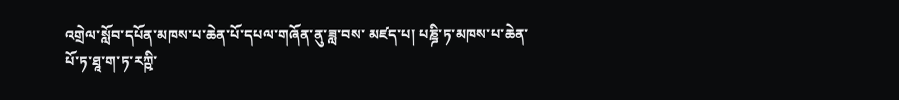འགྲེལ་སློབ་དཔོན་མཁས་པ་ཆེན་པོ་དཔལ་གཞོན་ནུ་ཟླ་བས་ མཛད་པ། པཎྜི་ཏ་མཁས་པ་ཆེན་པོ་ཏ་ཐཱ་ག་ཏ་རཀྵི་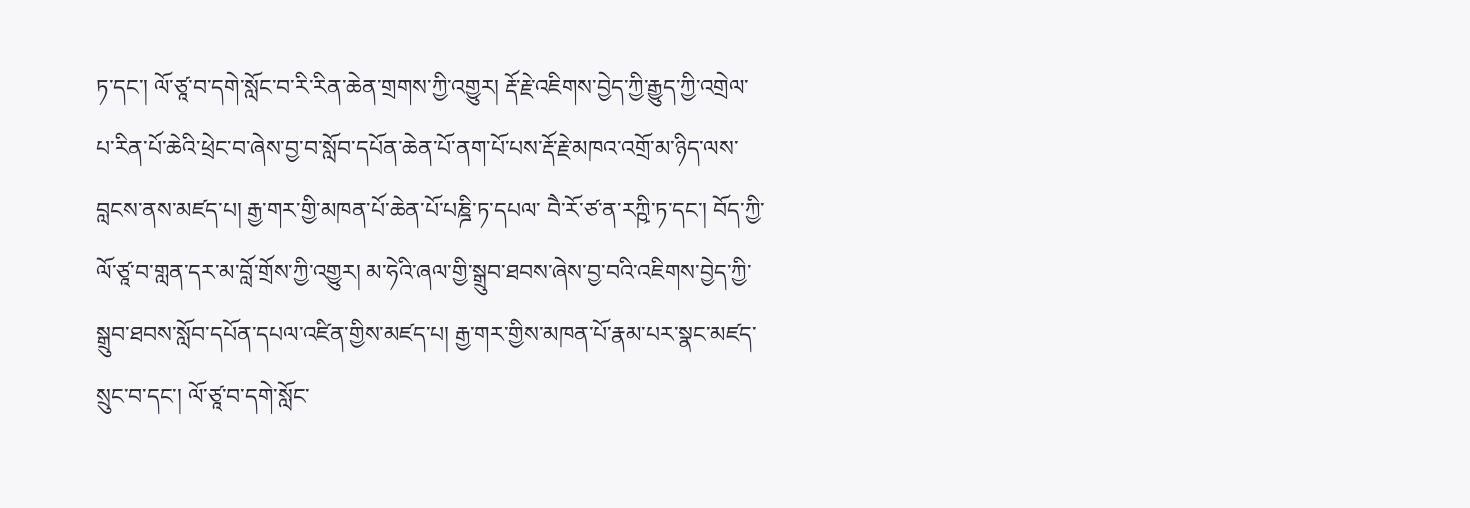ཏ་དང་། ལོ་ཙཱ་བ་དགེ་སློང་བ་རི་རིན་ཆེན་གྲགས་ཀྱི་འགྱུར། རྡོ་རྗེ་འཇིགས་བྱེད་ཀྱི་རྒྱུད་ཀྱི་འགྲེལ་པ་རིན་པོ་ཆེའི་ཕྲེང་བ་ཞེས་བྱ་བ་སློབ་དཔོན་ཆེན་པོ་ནག་པོ་པས་རྡོ་རྗེ་མཁའ་འགྲོ་མ་ཉིད་ལས་བླངས་ནས་མཛད་པ། རྒྱ་གར་གྱི་མཁན་པོ་ཆེན་པོ་པཎྜི་ཏ་དཔལ་ བཻ་རོ་ཙ་ན་རཀྵི་ཏ་དང་། བོད་ཀྱི་ལོ་ཙཱ་བ་གླན་དར་མ་བློ་གྲོས་ཀྱི་འགྱུར། མ་ཧེའི་ཞལ་གྱི་སྒྲུབ་ཐབས་ཞེས་བྱ་བའི་འཇིགས་བྱེད་ཀྱི་སྒྲུབ་ཐབས་སློབ་དཔོན་དཔལ་འཛིན་གྱིས་མཛད་པ། རྒྱ་གར་གྱིས་མཁན་པོ་རྣམ་པར་སྣང་མཛད་སྲུང་བ་དང་། ལོ་ཙཱ་བ་དགེ་སློང་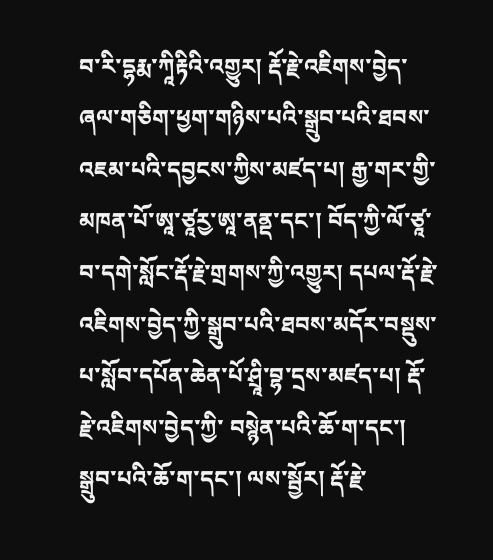བ་རི་དྷརྨ་ཀཱིརྟིའི་འགྱུར། རྡོ་རྗེ་འཇིགས་བྱེད་ ཞལ་གཅིག་ཕྱག་གཉིས་པའི་སྒྲུབ་པའི་ཐབས་འཇམ་པའི་དབྱངས་ཀྱིས་མཛད་པ། རྒྱ་གར་གྱི་མཁན་པོ་ཨཱ་ཙཱརྱ་ཨཱ་ནནྡ་དང་། བོད་ཀྱི་ལོ་ཙཱ་བ་དགེ་སློང་རྡོ་རྗེ་གྲགས་ཀྱི་འགྱུར། དཔལ་རྡོ་རྗེ་འཇིགས་བྱེད་ཀྱི་སྒྲུབ་པའི་ཐབས་མདོར་བསྡུས་པ་སློབ་དཔོན་ཆེན་པོ་ཤྲཱི་བྷ་དྲས་མཛད་པ། རྡོ་རྗེ་འཇིགས་བྱེད་ཀྱི་ བསྙེན་པའི་ཆོ་ག་དང་། སྒྲུབ་པའི་ཆོ་ག་དང་། ལས་སྦྱོར། རྡོ་རྗེ་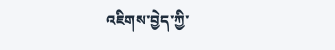འཇིགས་བྱེད་ཀྱི་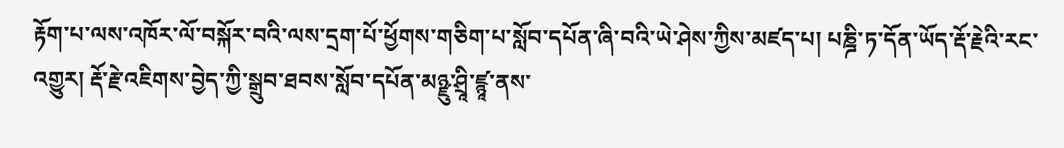རྟོག་པ་ལས་འཁོར་ལོ་བསྐོར་བའི་ལས་དྲག་པོ་ཕྱོགས་གཅིག་པ་སློབ་དཔོན་ཞི་བའི་ཡེ་ཤེས་ཀྱིས་མཛད་པ། པཎྜི་ཏ་དོན་ཡོད་རྡོ་རྗེའི་རང་འགྱུར། རྡོ་རྗེ་འཇིགས་བྱེད་ཀྱི་སྒྲུབ་ཐབས་སློབ་དཔོན་མཉྫུ་ཤྲཱི་ཛྙཱ་ནས་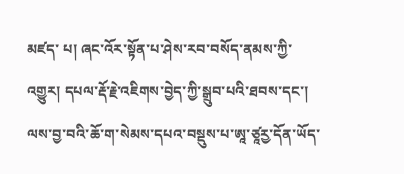མཛད་ པ། ཞང་འོར་སྟོན་པ་ཤེས་རབ་བསོད་ནམས་ཀྱི་འགྱུར། དཔལ་རྡོ་རྗེ་འཇིགས་བྱེད་ཀྱི་སྒྲུབ་པའི་ཐབས་དང་། ལས་བྱ་བའི་ཆོ་ག་སེམས་དཔའ་བསྡུས་པ་ཨཱ་ཙཱརྱ་དོན་ཡོད་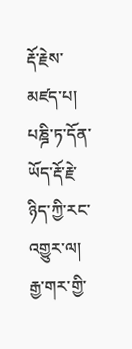རྡོ་རྗེས་མཛད་པ། པཎྜི་ཏ་དོན་ཡོད་རྡོ་རྗེ་ཉིད་ཀྱི་རང་འགྱུར་ལ། རྒྱ་གར་གྱི་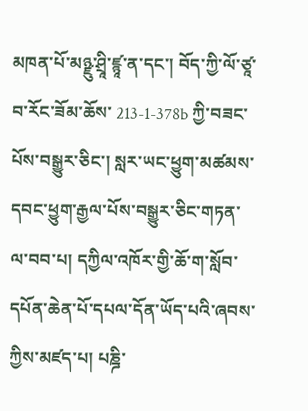མཁན་པོ་མཉྫུ་ཤྲཱི་ཛྙཱ་ན་དང་། བོད་ཀྱི་ལོ་ཙཱ་བ་རོང་ཟོམ་ཆོས་ 213-1-378b ཀྱི་བཟང་པོས་བསྒྱུར་ཅིང་། སླར་ཡང་ཕྱུག་མཚམས་དབང་ཕྱུག་རྒྱལ་པོས་བསྒྱུར་ཅིང་གཏན་ལ་བབ་པ། དཀྱིལ་འཁོར་གྱི་ཆོ་ག་སློབ་དཔོན་ཆེན་པོ་དཔལ་དོན་ཡོད་པའི་ཞབས་ཀྱིས་མཛད་པ། པཎྜི་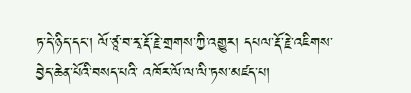ཏ་དེ་ཉིད་དང་། ལོ་ཙཱ་བ་རྭ་རྡོ་རྗེ་གྲགས་ཀྱི་འགྱུར། དཔལ་རྡོ་རྗེ་འཇིགས་བྱེད་ཆེན་པོའི་བསད་པའི་ འཁོར་ལོ་ལ་ལི་ཏས་མཛད་པ།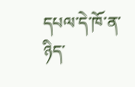དཔལ་དེ་ཁོ་ན་ཉིད་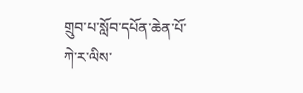གྲུབ་པ་སློབ་དཔོན་ཆེན་པོ་ཀེ་ར་ལིས་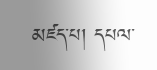མཛད་པ། དཔལ་